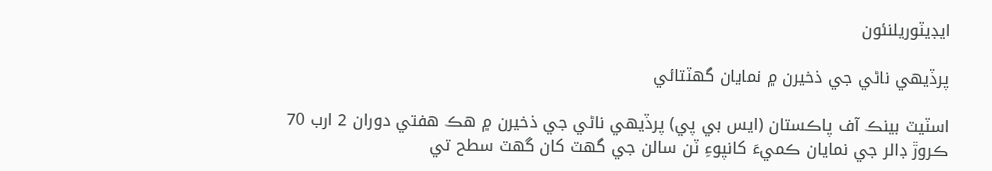ايڊيٽوريلنئون

پرڏيهي ناڻي جي ذخيرن ۾ نمايان گهٽتائي

اسٽيٽ بينڪ آف پاڪستان (ايس بي پي) پرڏيهي ناڻي جي ذخيرن ۾ هڪ هفتي دوران 2 ارب 70 ڪروڙ ڊالر جي نمايان ڪميءَ کانپوءِ ٽن سالن جي گهٽ کان گهٽ سطح تي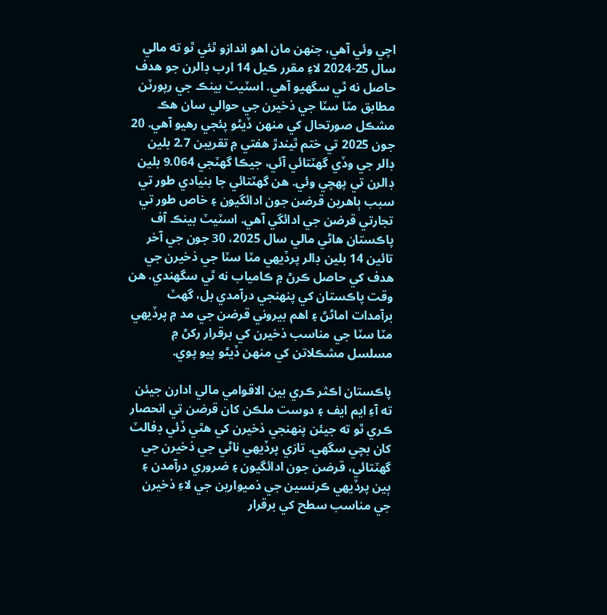اچي وئي آهي، جنهن مان اهو اندازو ٿئي ٿو ته مالي سال 25-2024 لاءِ مقرر ڪيل 14 ارب ڊالرن جو هدف حاصل نه ٿي سگهيو آهي. اسٽيٽ بينڪ جي رپورٽن مطابق مٽا سٽا جي ذخيرن جي حوالي سان هڪ مشڪل صورتحال کي منهن ڏيڻو پئجي رهيو آهي. 20 جون 2025 تي ختم ٿيندڙ هفتي ۾ تقريبن 2.7 بلين ڊالر جي وڏي گهٽتائي آئي، جيڪا گهٽجي 9.064 بلين ڊالرن تي پهچي وئي. هن گهٽتائي جا بنيادي طور تي سبب ٻاهرين قرضن جون ادائگيون ۽ خاص طور تي تجارتي قرضن جي ادائگي آهي. اسٽيٽ بينڪ آف پاڪستان هاڻي مالي سال 2025، 30 جون جي آخر تائين 14 بلين ڊالر پرڏيهي مٽا سٽا جي ذخيرن جي هدف کي حاصل ڪرڻ ۾ ڪامياب نه ٿي سگهندي. هن وقت پاڪستان کي پنهنجي درآمدي بل، گهٽ برآمدات اماڻڻ ۽ اهم بيروني قرضن جي مد ۾ پرڏيهي مٽا سٽا جي مناسب ذخيرن کي برقرار رکڻ ۾ مسلسل مشڪلاتن کي منهن ڏيڻو پيو پوي.

پاڪستان اڪثر ڪري بين الاقوامي مالي ادارن جيئن ته آءِ ايم ايف ۽ دوست ملڪن کان قرضن تي انحصار ڪري ٿو ته جيئن پنهنجي ذخيرن کي هٿي ڏئي ڊفالٽ کان بچي سگهي. تازي پرڏيهي ناڻي جي ذخيرن جي گهٽتائي، قرضن جون ادائگيون ۽ ضروري درآمدن ۽ ٻين پرڏيهي ڪرنسين جي ذميوارين جي لاءِ ذخيرن جي مناسب سطح کي برقرار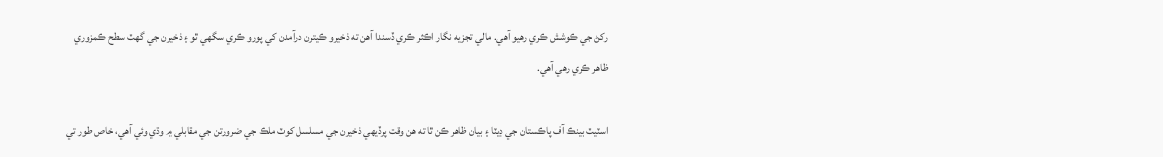رکڻ جي ڪوشش ڪري رهيو آهي. مالي تجزيه نگار اڪثر ڪري ڏسندا آهن ته ذخيرو ڪيترن درآمدن کي پورو ڪري سگهي ٿو ۽ ذخيرن جي گهٽ سطح ڪمزوري ظاهر ڪري رهي آهي.

اسٽيٽ بينڪ آف پاڪستان جي ڊيٽا ۽ بيان ظاهر ڪن ٿا ته هن وقت پرڏيهي ذخيرن جي مسلسل کوٽ ملڪ جي ضرورتن جي مقابلي ۾ وڌي وئي آهي، خاص طور تي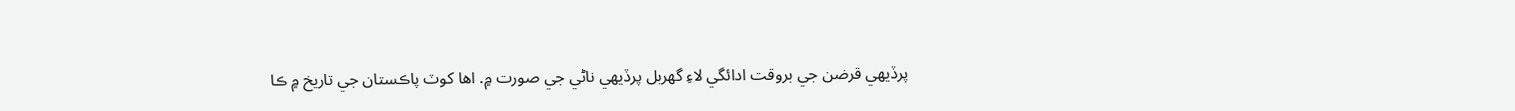پرڏيهي قرضن جي بروقت ادائگي لاءِ گهربل پرڏيهي ناڻي جي صورت ۾. اها کوٽ پاڪستان جي تاريخ ۾ ڪا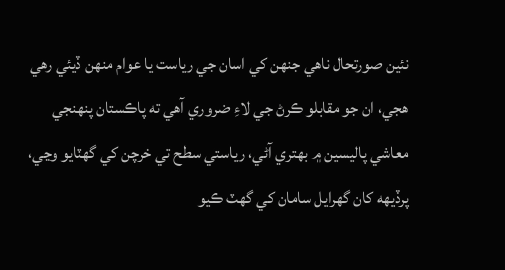نئين صورتحال ناهي جنهن کي اسان جي رياست يا عوام منهن ڏيئي رهي هجي، ان جو مقابلو ڪرڻ جي لاءِ ضروري آهي ته پاڪستان پنهنجي معاشي پاليسين ۾ بهتري آڻي، رياستي سطح تي خرچن کي گهٽايو وڃي، پرڏيهه کان گهرايل سامان کي گهٽ ڪيو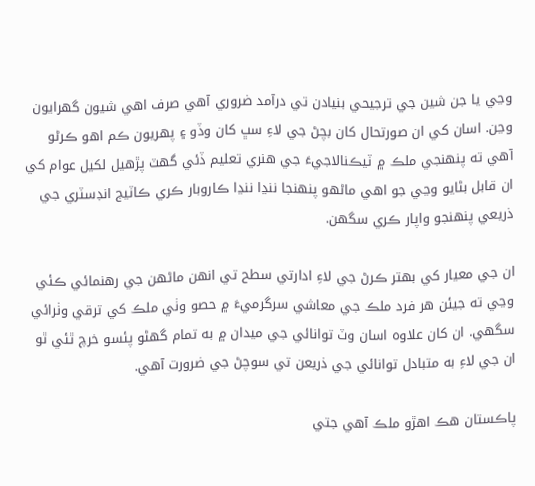وڃي يا جن شين جي ترجيحي بنيادن تي درآمد ضروري آهي صرف اهي شيون گهرايون وڃن. اسان کي ان صورتحال کان بچڻ جي لاءِ سڀ کان وڏو ۽ پهريون ڪم اهو ڪرڻو آهي ته پنهنجي ملڪ ۾ ٽيڪنالاجيءَ جي هنري تعليم ڏئي گهٽ پڙهيل لکيل عوام کي ان قابل بڻايو وڃي جو اهي ماڻهو پنهنجا ننڍا ننڍا ڪاروبار ڪري ڪاٽيج انڊسٽري جي ذريعي پنهنجو واپار ڪري سگهن.

ان جي معيار کي بهتر ڪرڻ جي لاءِ ادارتي سطح تي انهن ماڻهن جي رهنمائي ڪئي وڃي ته جيئن هر فرد ملڪ جي معاشي سرگرميءَ ۾ حصو وٺي ملڪ کي ترقي وٺرائي سگهي. ان کان علاوه اسان وٽ توانائي جي ميدان ۾ به تمام گهڻو پئسو خرچ ٿئي ٿو ان جي لاءِ به متبادل توانائي جي ذريعن تي سوچڻ جي ضرورت آهي.

پاڪستان هڪ اهڙو ملڪ آهي جتي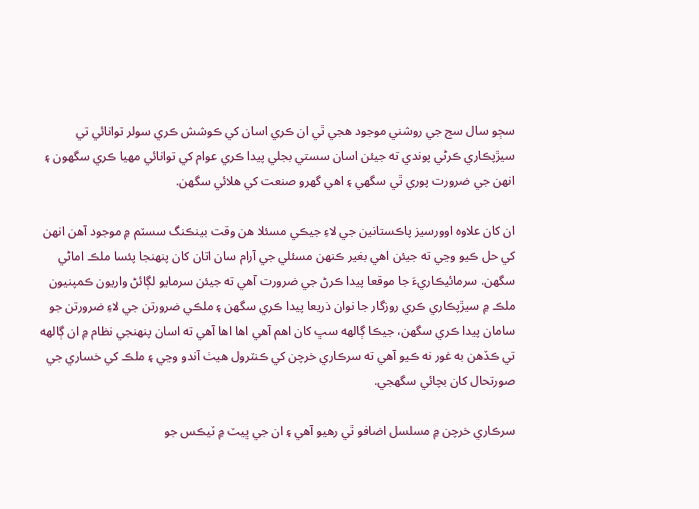سڄو سال سج جي روشني موجود هجي ٿي ان ڪري اسان کي ڪوشش ڪري سولر توانائي تي سيڙپڪاري ڪرڻي پوندي ته جيئن اسان سستي بجلي پيدا ڪري عوام کي توانائي مهيا ڪري سگهون ۽ انهن جي ضرورت پوري ٿي سگهي ۽ اهي گهرو صنعت کي هلائي سگهن.

ان کان علاوه اوورسيز پاڪستانين جي لاءِ جيڪي مسئلا هن وقت بينڪنگ سسٽم ۾ موجود آهن انهن کي حل ڪيو وڃي ته جيئن اهي بغير ڪنهن مسئلي جي آرام سان اتان کان پنهنجا پئسا ملڪ اماڻي سگهن. سرمائيڪاريءَ جا موقعا پيدا ڪرڻ جي ضرورت آهي ته جيئن سرمايو لڳائڻ واريون ڪمپنيون ملڪ ۾ سيڙپڪاري ڪري روزگار جا نوان ذريعا پيدا ڪري سگهن ۽ ملڪي ضرورتن جي لاءِ ضرورتن جو سامان پيدا ڪري سگهن، جيڪا ڳالهه سڀ کان اهم آهي اها اها آهي ته اسان پنهنجي نظام ۾ ان ڳالهه تي ڪڏهن به غور نه ڪيو آهي ته سرڪاري خرچن کي ڪنٽرول هيٺ آندو وڃي ۽ ملڪ کي خساري جي صورتحال کان بچائي سگهجي.

سرڪاري خرچن ۾ مسلسل اضافو ٿي رهيو آهي ۽ ان جي ڀيٽ ۾ ٽيڪس جو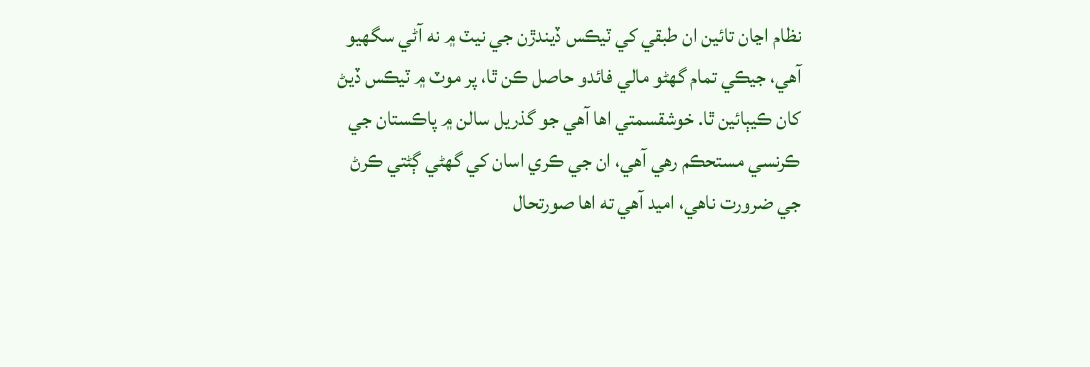نظام اڃان تائين ان طبقي کي ٽيڪس ڏيندڙن جي نيٽ ۾ نه آڻي سگهيو آهي، جيڪي تمام گهڻو مالي فائدو حاصل ڪن ٿا، پر موٽ ۾ ٽيڪس ڏيڻ کان ڪيٻائين ٿا. خوشقسمتي اها آهي جو گذريل سالن ۾ پاڪستان جي ڪرنسي مستحڪم رهي آهي، ان جي ڪري اسان کي گهڻي ڳڻتي ڪرڻ جي ضرورت ناهي، اميد آهي ته اها صورتحال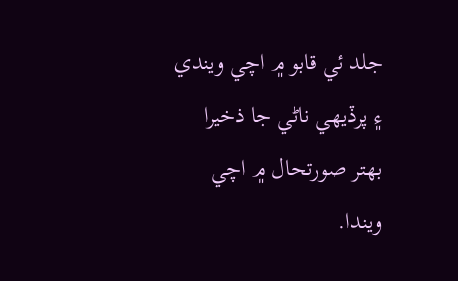جلد ئي قابو ۾ اچي ويندي ۽ پرڏيهي ناڻي جا ذخيرا بهتر صورتحال ۾ اچي ويندا.